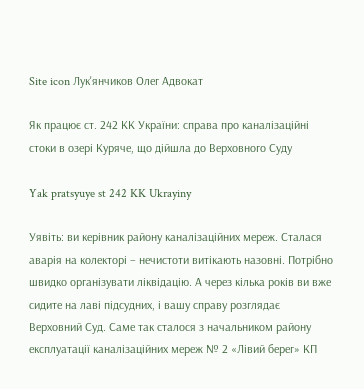Site icon Лук'янчиков Олег Адвокат

Як працює ст. 242 КК України: справа про каналізаційні стоки в озері Куряче, що дійшла до Верховного Суду

Yak pratsyuye st 242 KK Ukrayiny

Уявіть: ви керівник району каналізаційних мереж. Сталася аварія на колекторі – нечистоти витікають назовні. Потрібно швидко організувати ліквідацію. А через кілька років ви вже сидите на лаві підсудних, і вашу справу розглядає Верховний Суд. Саме так сталося з начальником району експлуатації каналізаційних мереж № 2 «Лівий берег» КП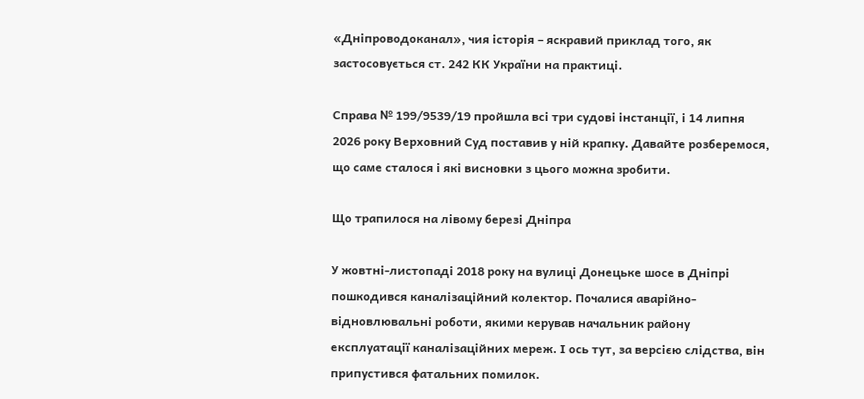«Дніпроводоканал», чия історія – яскравий приклад того, як застосовується ст. 242 КК України на практиці.

Справа № 199/9539/19 пройшла всі три судові інстанції, і 14 липня 2026 року Верховний Суд поставив у ній крапку. Давайте розберемося, що саме сталося і які висновки з цього можна зробити.

Що трапилося на лівому березі Дніпра

У жовтні-листопаді 2018 року на вулиці Донецьке шосе в Дніпрі пошкодився каналізаційний колектор. Почалися аварійно-відновлювальні роботи, якими керував начальник району експлуатації каналізаційних мереж. І ось тут, за версією слідства, він припустився фатальних помилок.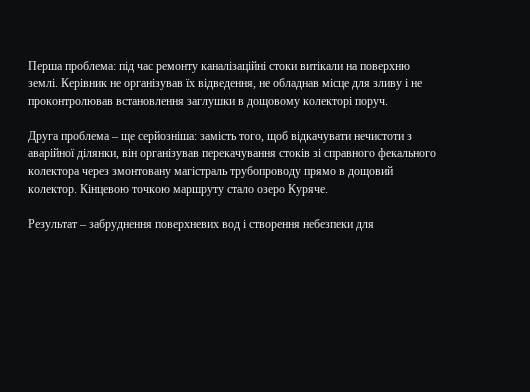Перша проблема: під час ремонту каналізаційні стоки витікали на поверхню землі. Керівник не організував їх відведення, не обладнав місце для зливу і не проконтролював встановлення заглушки в дощовому колекторі поруч.

Друга проблема – ще серйозніша: замість того, щоб відкачувати нечистоти з аварійної ділянки, він організував перекачування стоків зі справного фекального колектора через змонтовану магістраль трубопроводу прямо в дощовий колектор. Кінцевою точкою маршруту стало озеро Куряче.

Результат – забруднення поверхневих вод і створення небезпеки для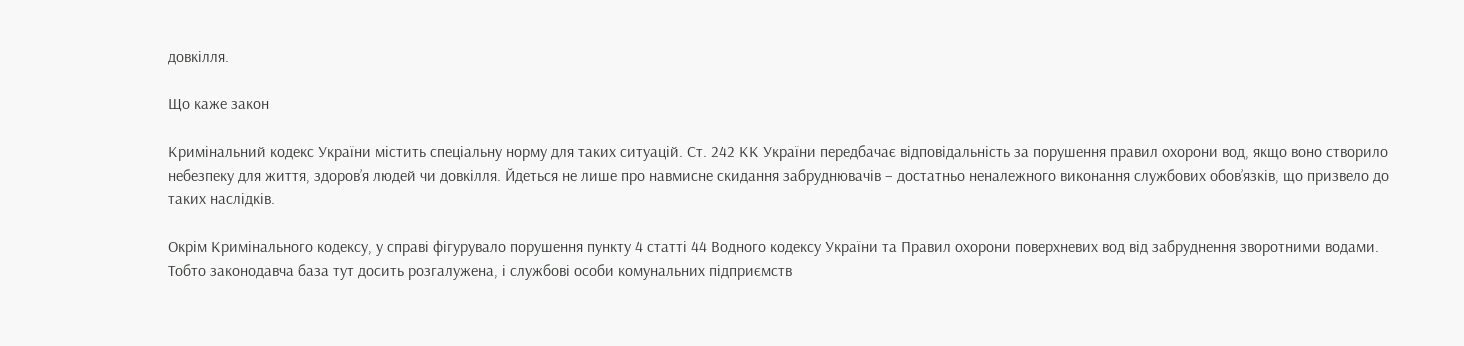довкілля.

Що каже закон

Кримінальний кодекс України містить спеціальну норму для таких ситуацій. Ст. 242 КК України передбачає відповідальність за порушення правил охорони вод, якщо воно створило небезпеку для життя, здоров’я людей чи довкілля. Йдеться не лише про навмисне скидання забруднювачів – достатньо неналежного виконання службових обов’язків, що призвело до таких наслідків.

Окрім Кримінального кодексу, у справі фігурувало порушення пункту 4 статті 44 Водного кодексу України та Правил охорони поверхневих вод від забруднення зворотними водами. Тобто законодавча база тут досить розгалужена, і службові особи комунальних підприємств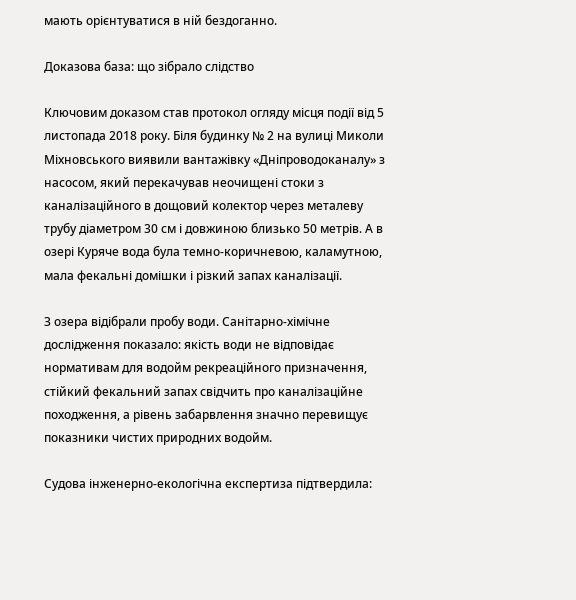мають орієнтуватися в ній бездоганно.

Доказова база: що зібрало слідство

Ключовим доказом став протокол огляду місця події від 5 листопада 2018 року. Біля будинку № 2 на вулиці Миколи Міхновського виявили вантажівку «Дніпроводоканалу» з насосом, який перекачував неочищені стоки з каналізаційного в дощовий колектор через металеву трубу діаметром 30 см і довжиною близько 50 метрів. А в озері Куряче вода була темно-коричневою, каламутною, мала фекальні домішки і різкий запах каналізації.

З озера відібрали пробу води. Санітарно-хімічне дослідження показало: якість води не відповідає нормативам для водойм рекреаційного призначення, стійкий фекальний запах свідчить про каналізаційне походження, а рівень забарвлення значно перевищує показники чистих природних водойм.

Судова інженерно-екологічна експертиза підтвердила: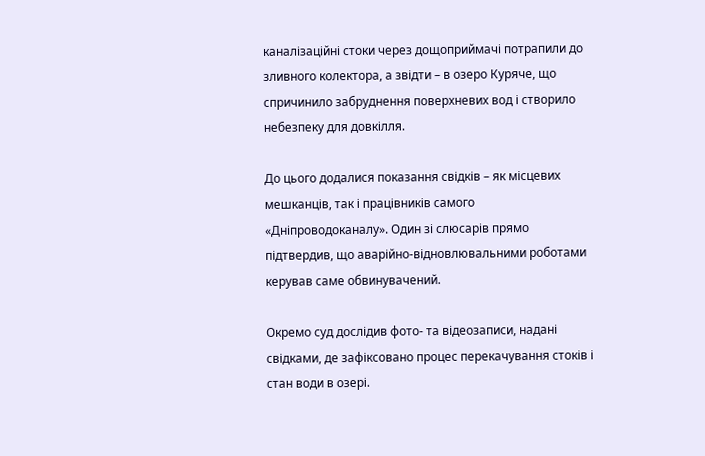каналізаційні стоки через дощоприймачі потрапили до зливного колектора, а звідти – в озеро Куряче, що спричинило забруднення поверхневих вод і створило небезпеку для довкілля.

До цього додалися показання свідків – як місцевих мешканців, так і працівників самого «Дніпроводоканалу». Один зі слюсарів прямо підтвердив, що аварійно-відновлювальними роботами керував саме обвинувачений.

Окремо суд дослідив фото- та відеозаписи, надані свідками, де зафіксовано процес перекачування стоків і стан води в озері.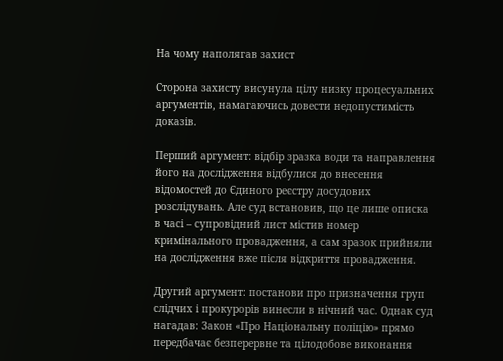На чому наполягав захист

Сторона захисту висунула цілу низку процесуальних аргументів, намагаючись довести недопустимість доказів.

Перший аргумент: відбір зразка води та направлення його на дослідження відбулися до внесення відомостей до Єдиного реєстру досудових розслідувань. Але суд встановив, що це лише описка в часі – супровідний лист містив номер кримінального провадження, а сам зразок прийняли на дослідження вже після відкриття провадження.

Другий аргумент: постанови про призначення груп слідчих і прокурорів винесли в нічний час. Однак суд нагадав: Закон «Про Національну поліцію» прямо передбачає безперервне та цілодобове виконання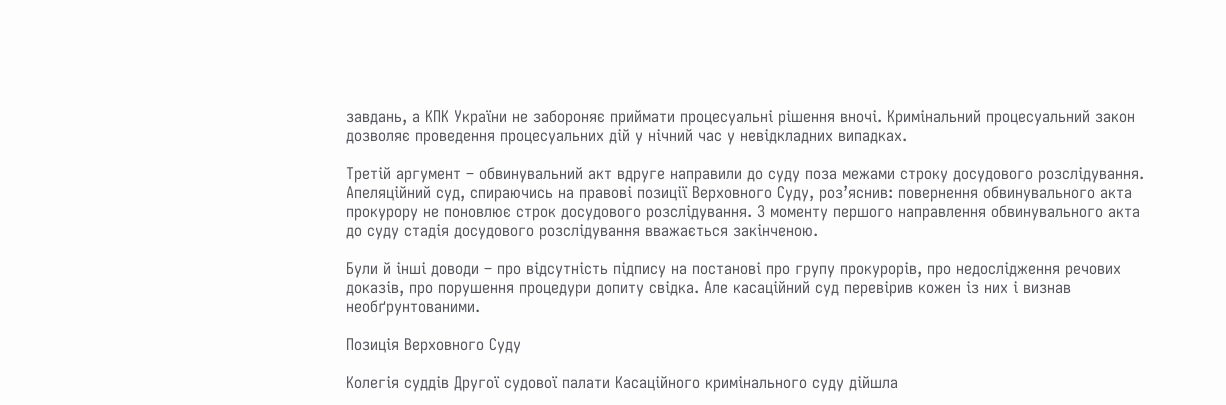завдань, а КПК України не забороняє приймати процесуальні рішення вночі. Кримінальний процесуальний закон дозволяє проведення процесуальних дій у нічний час у невідкладних випадках.

Третій аргумент – обвинувальний акт вдруге направили до суду поза межами строку досудового розслідування. Апеляційний суд, спираючись на правові позиції Верховного Суду, роз’яснив: повернення обвинувального акта прокурору не поновлює строк досудового розслідування. З моменту першого направлення обвинувального акта до суду стадія досудового розслідування вважається закінченою.

Були й інші доводи – про відсутність підпису на постанові про групу прокурорів, про недослідження речових доказів, про порушення процедури допиту свідка. Але касаційний суд перевірив кожен із них і визнав необґрунтованими.

Позиція Верховного Суду

Колегія суддів Другої судової палати Касаційного кримінального суду дійшла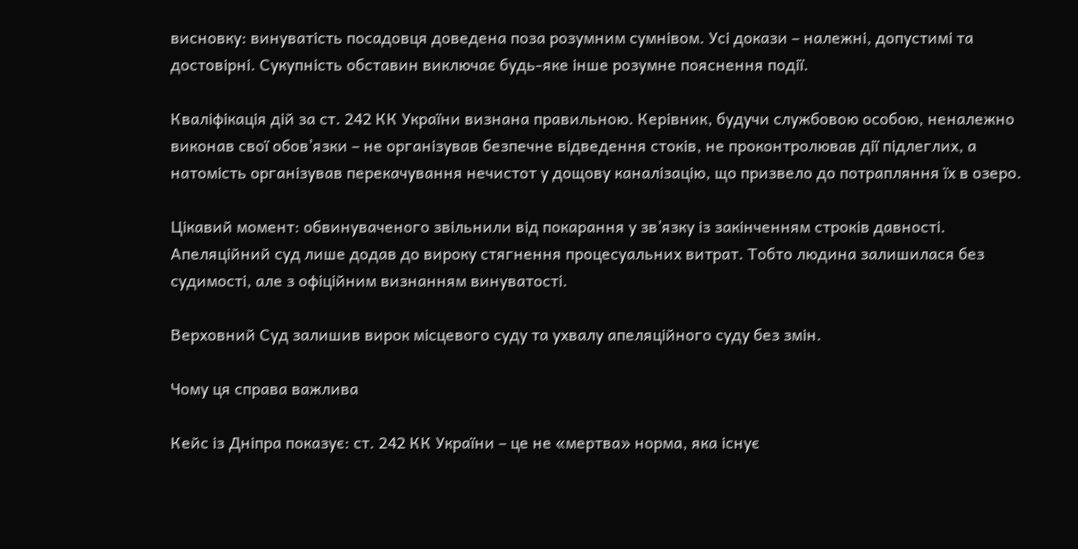висновку: винуватість посадовця доведена поза розумним сумнівом. Усі докази – належні, допустимі та достовірні. Сукупність обставин виключає будь-яке інше розумне пояснення події.

Кваліфікація дій за ст. 242 КК України визнана правильною. Керівник, будучи службовою особою, неналежно виконав свої обов’язки – не організував безпечне відведення стоків, не проконтролював дії підлеглих, а натомість організував перекачування нечистот у дощову каналізацію, що призвело до потрапляння їх в озеро.

Цікавий момент: обвинуваченого звільнили від покарання у зв’язку із закінченням строків давності. Апеляційний суд лише додав до вироку стягнення процесуальних витрат. Тобто людина залишилася без судимості, але з офіційним визнанням винуватості.

Верховний Суд залишив вирок місцевого суду та ухвалу апеляційного суду без змін.

Чому ця справа важлива

Кейс із Дніпра показує: ст. 242 КК України – це не «мертва» норма, яка існує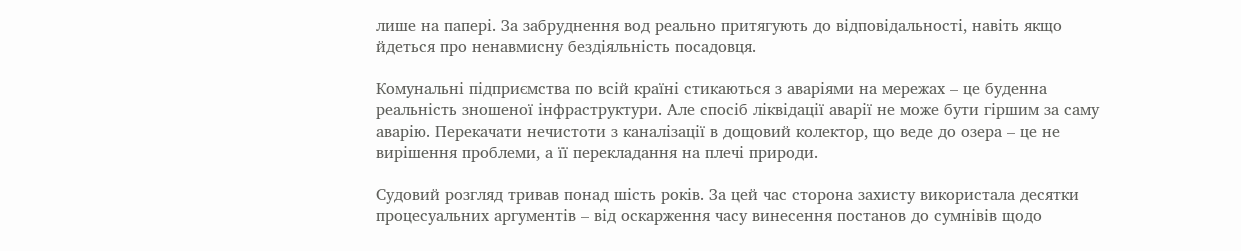лише на папері. За забруднення вод реально притягують до відповідальності, навіть якщо йдеться про ненавмисну бездіяльність посадовця.

Комунальні підприємства по всій країні стикаються з аваріями на мережах – це буденна реальність зношеної інфраструктури. Але спосіб ліквідації аварії не може бути гіршим за саму аварію. Перекачати нечистоти з каналізації в дощовий колектор, що веде до озера – це не вирішення проблеми, а її перекладання на плечі природи.

Судовий розгляд тривав понад шість років. За цей час сторона захисту використала десятки процесуальних аргументів – від оскарження часу винесення постанов до сумнівів щодо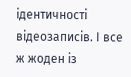ідентичності відеозаписів. І все ж жоден із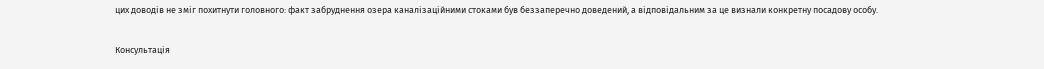цих доводів не зміг похитнути головного: факт забруднення озера каналізаційними стоками був беззаперечно доведений, а відповідальним за це визнали конкретну посадову особу.

Консультація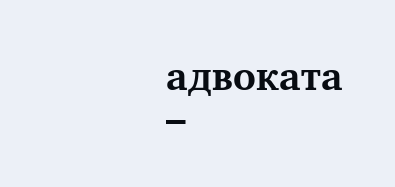адвоката –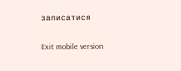записатися

Exit mobile version